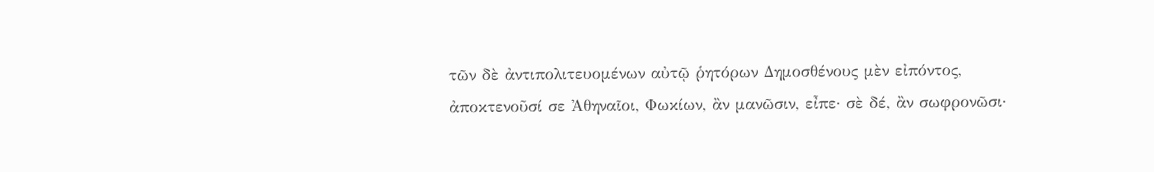τῶν δὲ ἀντιπολιτευομένων αὐτῷ ῥητόρων Δημοσθένους μὲν εἰπόντος, ἀποκτενοῦσί σε Ἀθηναῖοι, Φωκίων, ἂν μανῶσιν, εἶπε· σὲ δέ, ἂν σωφρονῶσι·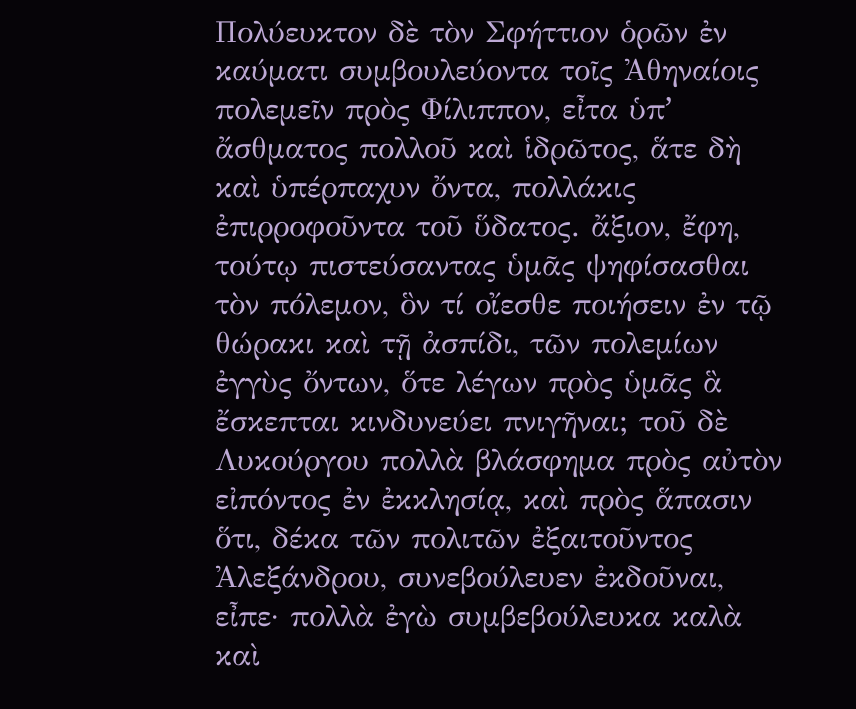Πολύευκτον δὲ τὸν Σφήττιον ὁρῶν ἐν καύματι συμβουλεύοντα τοῖς Ἀθηναίοις πολεμεῖν πρὸς Φίλιππον, εἶτα ὑπʼ ἄσθματος πολλοῦ καὶ ἱδρῶτος, ἅτε δὴ καὶ ὑπέρπαχυν ὄντα, πολλάκις ἐπιρροφοῦντα τοῦ ὕδατος. ἄξιον, ἔφη, τούτῳ πιστεύσαντας ὑμᾶς ψηφίσασθαι τὸν πόλεμον, ὃν τί οἴεσθε ποιήσειν ἐν τῷ θώρακι καὶ τῇ ἀσπίδι, τῶν πολεμίων ἐγγὺς ὄντων, ὅτε λέγων πρὸς ὑμᾶς ἃ ἔσκεπται κινδυνεύει πνιγῆναι; τοῦ δὲ Λυκούργου πολλὰ βλάσφημα πρὸς αὐτὸν εἰπόντος ἐν ἐκκλησίᾳ, καὶ πρὸς ἅπασιν ὅτι, δέκα τῶν πολιτῶν ἐξαιτοῦντος Ἀλεξάνδρου, συνεβούλευεν ἐκδοῦναι, εἶπε· πολλὰ ἐγὼ συμβεβούλευκα καλὰ καὶ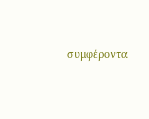συμφέροντα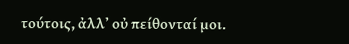τούτοις, ἀλλʼ οὐ πείθονταί μοι.